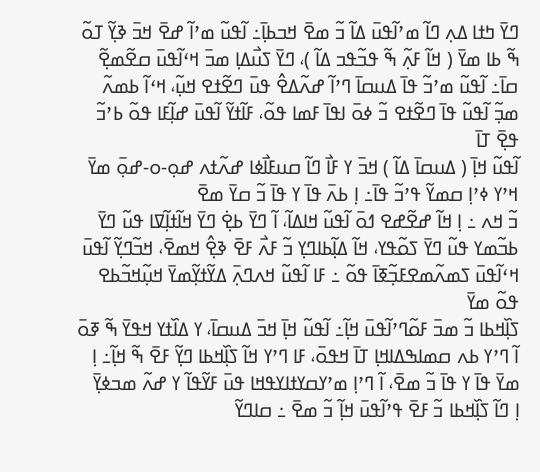ߣߌ߫ ߤߙߊ ߡߍ߲ ߣߊ߬ ߘߴߊ߬ߟߎ߫ ߡߊ߬ ߏ߬ ߘߐ߫ ߞߏߕߊ߲߫߸ ߊ߬ߟߎ߬ ߘߴߊ߬ ߝߐ߫ ߞߏ߫ ߢߌ߲߬ ߠߋ߬ ߒ߬ ߕߊ ߘߌ߫ ( ߞߊ߬ ߓߍ߲߬ ߒ߬ ߟߏ߬ߟߏ ߡߊ߬ )، ߣߌ߫ ߖߎ߯ߡߊ߲ ߘߏ߫ ߞߵߊ߬ߟߎ߫ ߛߐ߬ߘߐ߲߬ ߛߊ߫߸ ߊ߬ߟߎ߬ ߘߴߏ߬ ߟߊ߫ ߡߎߛߊ߫ ߣߴߊ߬ ߝߍ߬ߡߐ߮ ߟߎ߫ ߣߐ߬ߙߐ ߞߎ߲߬، ߞߵߊ߬ ߕߘߍ߬ ߘߏ߲߬ ߊ߬ߟߎ߬ ߟߊ߫ ߣߐ߬ߙߐ ߏ߬ ߦߋ߫ ߊߟߊ߫ ߓߘߊ ߟߋ߬، ߓߊ߬ߙߌ߬ ߊ߬ߟߎ߫ ߝߊ߲߬ߓߊ ߟߋ߬ ߕߴߏ߬ ߟߐ߲߫ ߠߊ߫
ߊ߬ߟߎ߬ ߞߊ߲߫ ( ߡߎߛߊ߫ ߡߊ߬ ) ߞߏ߫ ߌ ߓߊ߯ ߣߊ߬ ߛߎߓߊ߯ߦߊ ߝߍ߬ߙߍ ߝߋ߲-ߋ-ߝߋ߲߫ ߘߌ߫ ߞߴߌ ߦߴߊ߲ ߛߘߌ߬ ߟߴߏ߬ ߟߊ߫߸ ߊ߲ ߕߍ߫ ߟߊ߫ ߌ ߟߊ߫ ߏ߬ ߛߌ߫ ߘߐ߫
ߏ߬ ߞߍ ߸ ߊ߲ ߞߊ߬ ߝߐ߬ߝߐ ߗߋ߫ ߊ߬ߟߎ߬ ߞߊߡߊ߬، ߊ߬ ߣߌ߫ ߕߐ߲߭ ߣߌ߫ ߞߊ߬ߙߊ߲߬ߜߊ ߟߎ߬ ߣߌ߫ ߕߏ߬ߘߌ ߟߎ߬ ߣߌ߫ ߖߋ߬ߟߌ، ߞߊ߬ ߡߊ߲߬ߕߊߣߌ߲ ߏ߬ ߓߍ߯ ߓߐ߫ ߢߐ߲߮ ߞߘߐ߫، ߞߏ߬ߣߌ߲߬ ߊ߬ߟߎ߫ ߞߵߊ߬ߟߎ߫ ߖߘߍ߬ߘߐߓߏ߲߬ߧߊ߫ ߟߋ߬ ߸ ߓߊ ߊ߬ߟߎ߬ ߞߍߣߍ߲߫ ߡߌ߬ߙߌ߲߬ߘߌ߫ ߞߎ߲߬ߞߏ߬ߕߐ ߟߋ߬ ߘߌ߫
ߖߊ߲߰ߞߕߊ ߏ߬ ߘߏ߫ ߓߋ߬ߣߴߊ߬ߟߎ߫ ߞߊ߲߬߸ ߊ߬ߟߎ߬ ߞߊ߲߫ ߞߏ߫ ߡߎߛߊ߫، ߌ ߡߊ߰ߙߌ ߞߟߌ߫ ߒ߬ ߧߋ߫ ߊ߬ ߣߴߌ ߕߍ ߛߘߊߒߡߊߞߊ߲ ߠߊ߫ ߞߟߋ߫، ߓߊ ߣߴߌ ߞߊ߬ ߖߊ߲߰ߞߕߊ ߣߌ߲߬ ߓߐ߫ ߒ߬ ߞߊ߲߬߸ ߊ߲ ߘߌ߫ ߟߊ߫ ߌ ߟߊ߫ ߏ߬ ߘߐ߫، ߊ߬ ߣߴߊ߲ ߘߴߌߛߌߙߊߌߟߞߊ ߟߎ߫ ߓߌ߬ߟߊ߬ ߌ ߝߍ߬ ߘߏߦߌ߲߫
ߊ߲ ߣߊ߬ ߖߊ߲߰ߞߕߊ ߏ߬ ߓߐ߫ ߟߴߊ߬ߟߎ߫ ߞߊ߲߬ ߏ߬ ߘߐ߫ ߸ ߛߊߣߌ߬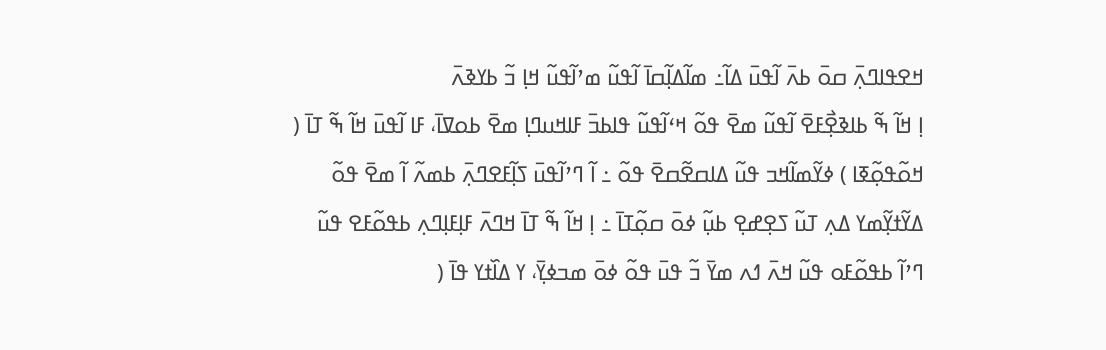ߞߐߟߊߣߍ߲߫ ߛߋ߫ ߕߍ߫ ߊ߬ߟߎ߫ ߡߊ߬߸ ߘߊ߬ߡߊ߲߬ߛߊ߫ ߊ߬ߟߎ߬ ߘߴߊ߬ߟߎ߬ ߞߊ߲ ߏ߬ ߕߌߢߍ߫
ߊ߲ ߞߊ߬ ߒ߬ ߕߊߢߐ߲߯ߓߐ߫ ߊ߬ߟߎ߬ ߘߐ߫ ߟߋ߬ ߞߵߊ߬ߟߎ߬ ߟߊߕߏ߫ ߓߊߞߎߣߊ߲ ߘߐ߫ ߕߋߜߊ߫، ߓߊ ߊ߬ߟߎ߫ ߞߊ߬ ߒ߬ ߠߊ߫ ( ߞߋ߬ߟߋ߲߬ߧߊ ) ߦߌ߬ߘߊ߬ߞߏ ߟߎ߬ ߡߊߛߐ߬ߛߐ߫ ߟߋ߬ ߸ ߊ߬ ߣߴߊ߬ߟߎ߫ ߖߊ߲߬ߓߐߣߍ߲߫ ߕߘߍ߬ ߊ߬ ߘߐ߫ ߟߋ߬
ߡߌ߬ߙߌ߲߬ߘߌ ߡߍ߲ ߠߎ߬ ߖߐ߲ߝߐ߲ ߕߎ߲߬ ߦߋ߫ ߛߋ߲߬ߠߊ߫ ߸ ߊ߲ ߞߊ߬ ߒ߬ ߠߊ߫ ߞߣߍ߫ ߓߊ߲ߓߊ߲ߣߍ߲ ߕߟߋ߬ߓߐ ߟߎ߬ ߣߴߊ߬ ߕߟߋ߬ߓߋ ߟߎ߬ ߞߍ߫ ߗߍ ߘߌ߫ ߏ߬ ߟߎ߫ ߟߋ߬ ߦߋ߫ ߘߏߦߌ߲߫، ߌ ߡߊ߰ߙߌ ߟߊ߫ (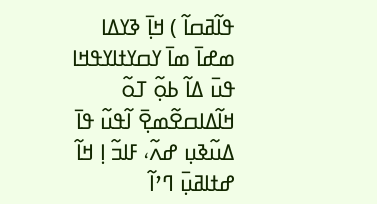ߟߊ߬ߥߛߊ߬ ) ߞߊ߲߫ ߢߌߡߊ ߘߝߊ߫ ߘߊ߫ ߌߛߌߙߊߌߟߞߊ ߟߎ߫ ߡߊ߬ ߕߋ߲߬ ߠߋ߬ ߞߊ߬ߡߊߛߐ߬ߘߐ߲߫ ߊ߬ߟߎ߬ ߟߊ߫ ߡߎ߬ߢߎ߲ ߝߍ߬، ߓߊߏ߬ ߊ߲ ߞߊ߬ ߝߙߊߥߎ߲߫ ߣߴߊ߬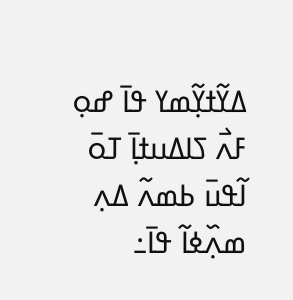ߡߌ߬ߙߌ߲߬ߘߌ ߟߊ߫ ߝߋ߲ ߓߍ߯ ߖߊߡߎߙߊ߲߫ ߠߋ߫ ߊ߬ߟߎ߫ ߕߘߍ߬ ߡߍ߲ ߘߍ߲߰ߦߊ߬ ߟߊ߫߸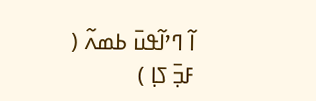ߊ߬ ߣߴߊ߬ߟߎ߫ ߕߘߍ߬ ( ߓߏ߲߫ ߖߊ߲ )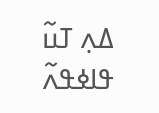ߡߍ߲ ߠߎ߬ ߟߊߦߟߍ߬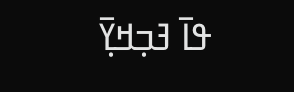ߟߊ߫ ߔߏ߲ߞߌ߲߫